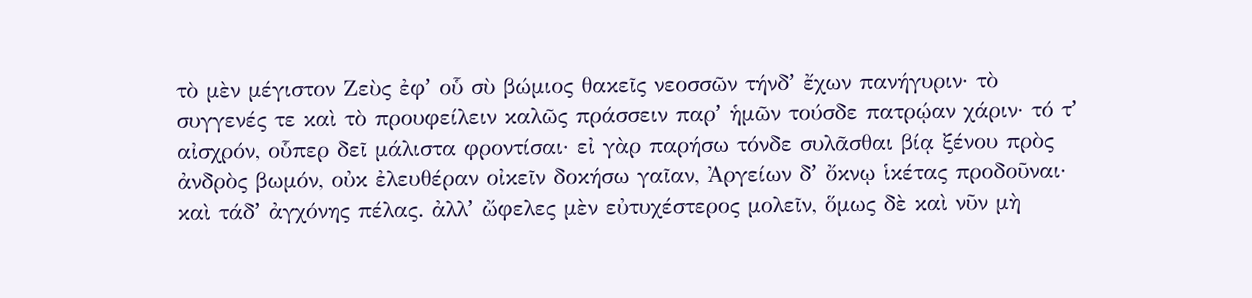τὸ μὲν μέγιστον Ζεὺς ἐφʼ οὗ σὺ βώμιος θακεῖς νεοσσῶν τήνδʼ ἔχων πανήγυριν· τὸ συγγενές τε καὶ τὸ προυφείλειν καλῶς πράσσειν παρʼ ἡμῶν τούσδε πατρῴαν χάριν· τό τʼ αἰσχρόν, οὗπερ δεῖ μάλιστα φροντίσαι· εἰ γὰρ παρήσω τόνδε συλᾶσθαι βίᾳ ξένου πρὸς ἀνδρὸς βωμόν, οὐκ ἐλευθέραν οἰκεῖν δοκήσω γαῖαν, Ἀργείων δʼ ὄκνῳ ἱκέτας προδοῦναι· καὶ τάδʼ ἀγχόνης πέλας. ἀλλʼ ὤφελες μὲν εὐτυχέστερος μολεῖν, ὅμως δὲ καὶ νῦν μὴ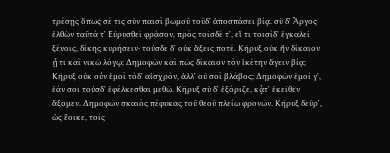τρέσῃς ὅπως σέ τις σὺν παισὶ βωμοῦ τοῦδʼ ἀποσπάσει βίᾳ. σὺ δʼ Ἄργος ἐλθὼν ταῦτά τʼ Εὐρυσθεῖ φράσον, πρὸς τοῖσδέ τʼ, εἴ τι τοισίδʼ ἐγκαλεῖ ξένοις, δίκης κυρήσειν· τούσδε δʼ οὐκ ἄξεις ποτέ. Κῆρυξ οὐκ ἢν δίκαιον ᾖ τι καὶ νικῶ λόγῳ; Δημοφῶν καὶ πῶς δίκαιον τὸν ἱκέτην ἄγειν βίᾳ; Κῆρυξ οὐκ οὖν ἐμοὶ τόδʼ αἰσχρόν, ἀλλʼ οὐ σοὶ βλάβος; Δημοφῶν ἐμοί γʼ, ἐάν σοι τούσδʼ ἐφέλκεσθαι μεθῶ. Κῆρυξ σὺ δʼ ἐξόριζε, κᾆτʼ ἐκεῖθεν ἄξομεν. Δημοφῶν σκαιὸς πέφυκας τοῦ θεοῦ πλείω φρονῶν. Κῆρυξ δεῦρʼ, ὡς ἔοικε, τοῖς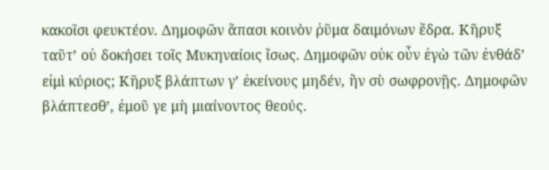κακοῖσι φευκτέον. Δημοφῶν ἅπασι κοινὸν ῥῦμα δαιμόνων ἕδρα. Κῆρυξ ταῦτʼ οὐ δοκήσει τοῖς Μυκηναίοις ἴσως. Δημοφῶν οὐκ οὖν ἐγὼ τῶν ἐνθάδʼ εἰμὶ κύριος; Κῆρυξ βλάπτων γʼ ἐκείνους μηδέν, ἢν σὺ σωφρονῇς. Δημοφῶν βλάπτεσθʼ, ἐμοῦ γε μὴ μιαίνοντος θεούς.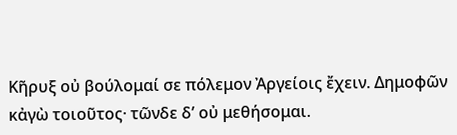Κῆρυξ οὐ βούλομαί σε πόλεμον Ἀργείοις ἔχειν. Δημοφῶν κἀγὼ τοιοῦτος· τῶνδε δʼ οὐ μεθήσομαι.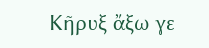Κῆρυξ ἄξω γε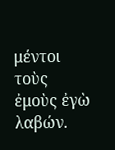μέντοι τοὺς ἐμοὺς ἐγὼ λαβών.